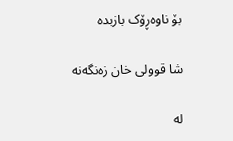بۆ ناوەڕۆک بازبدە

شا قوولی خان زەنگەنە

لە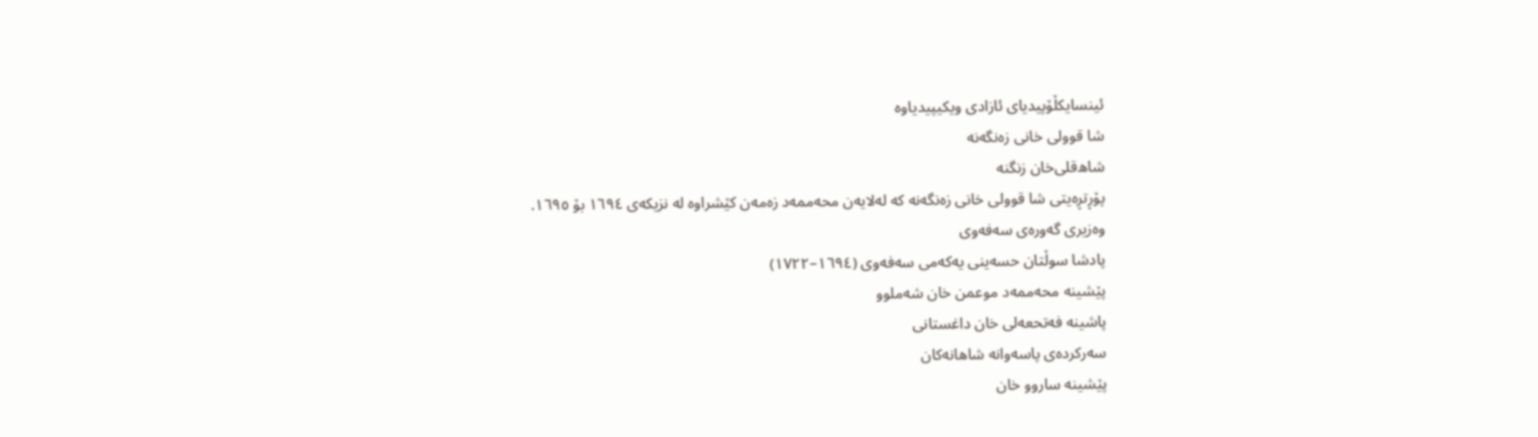ئینسایکڵۆپیدیای ئازادی ویکیپیدیاوە
شا قوولی خانی زەنگەنە
شاھ‌قلی‌خان زنگنه
پۆڕتڕەیتی شا قوولی خانی زەنگەنە کە لەلایەن محەممەد زەمەن کێشراوە لە نزیکەی ١٦٩٤ بۆ ١٦٩٥.
وەزیری گەورەی سەفەوی
پادشا سوڵتان حسەینی یەکەمی سەفەوی (١٦٩٤–١٧٢٢)
پێشینە محەممەد موعمن خان شەملوو
پاشینە فەتحعەلی خان داغستانی
سەرکردەی پاسەوانە شاھانەکان
پێشینە ساروو خان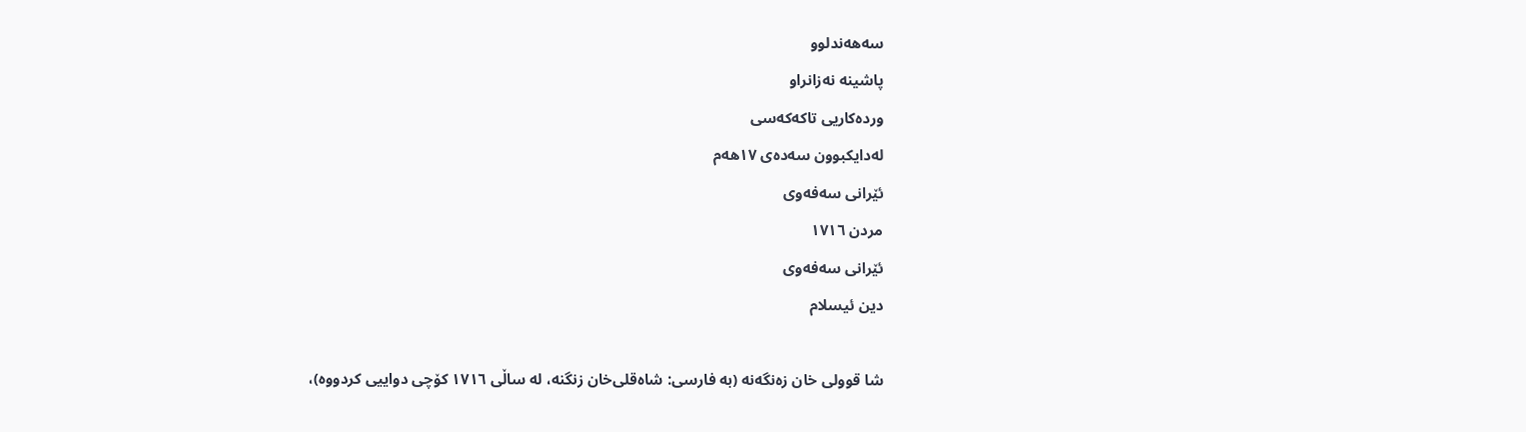سەھەندلوو
پاشینە نەزانراو
وردەکاریی تاکەکەسی
لەدایکبوون سەدەی ١٧ھەم
ئێرانی سەفەوی
مردن ١٧١٦
ئێرانی سەفەوی
دین ئیسلام

شا قوولی خان زەنگەنە (بە فارسی: شاه‌قلی‌خان زنگنه، لە ساڵی ١٧١٦ کۆچی دواییی کردووە)،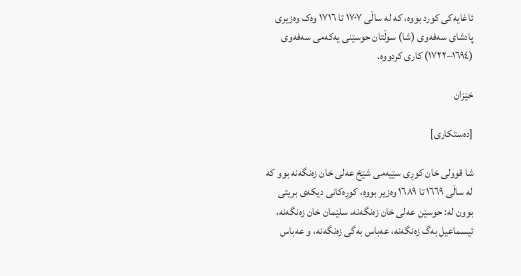ئاغایەکی کورد بووە، کە لە ساڵی ١٧٠٧ تا ١٧١٦ وەک وەزیری پادشای سەفەوی (شا) سوڵتان حوسێنی یەکەمی سەفەوی (١٦٩٤–١٧٢٢) کاری کردووە.

خێزان

[دەستکاری]

شا قوولی خان کوڕی سێیەمی شێخ عەلی خان زەنگەنە بوو کە لە ساڵی ١٦٦٩ تا ١٦٨٩ وەزیر بووە، کوڕەکانی دیکەی بریتی بوون لە: حوسێن عەلی خان زەنگەنە، سلێمان خان زەنگەنە، ئیسماعیل بەگ زەنگەنە، عەباس بەگی زەنگەنە، و عەباس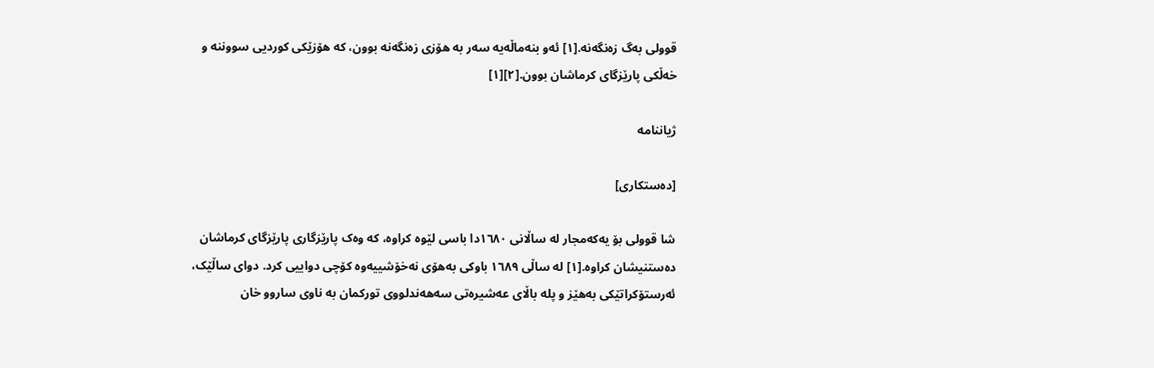قوولی بەگ زەنگەنە.[١] ئەو بنەماڵەیە سەر بە ھۆزی زەنگەنە بوون، کە ھۆزێکی کوردیی سووننە و خەڵکی پارێزگای کرماشان بوون.[٢][١]

ژیاننامە

[دەستکاری]

شا قوولی بۆ یەکەمجار لە ساڵانی ١٦٨٠دا باسی لێوە کراوە، کە وەک پارێزگاری پارێزگای کرماشان دەستنیشان کراوە.[١] لە ساڵی ١٦٨٩ باوکی بەھۆی نەخۆشییەوە کۆچی دواییی کرد. دوای ساڵێک، ئەرستۆکراتێکی بەھێز و پلە باڵای عەشیرەتی سەھەندلووی تورکمان بە ناوی ساروو خان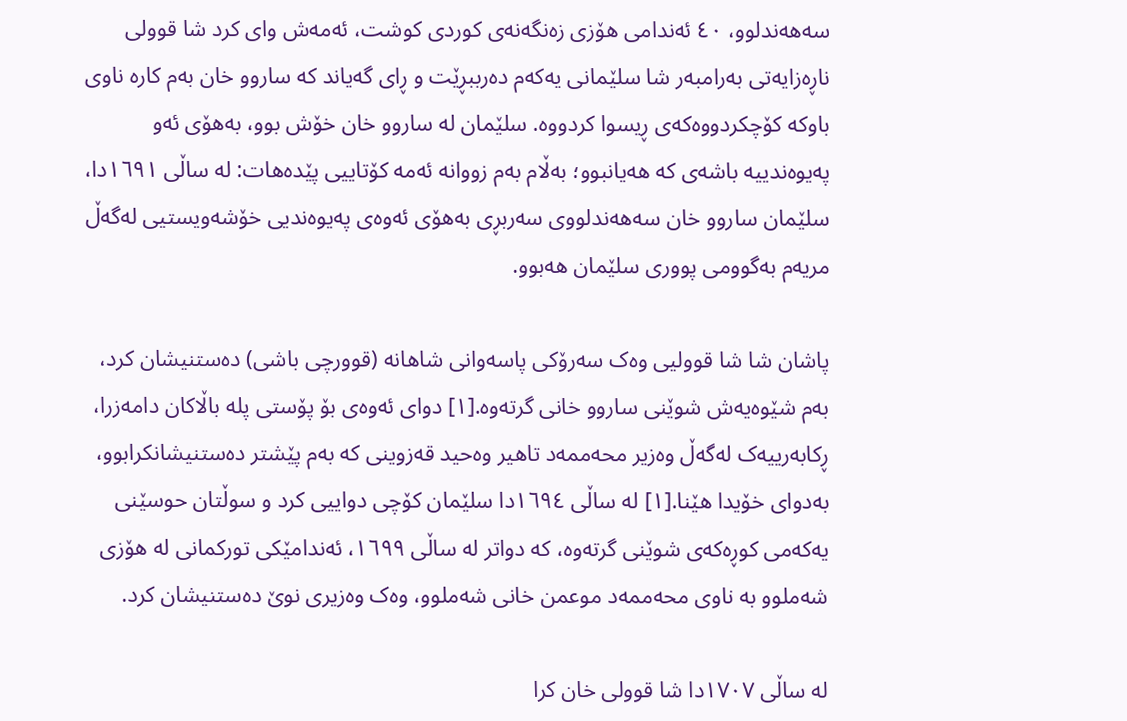سەھەندلوو، ٤٠ ئەندامی ھۆزی زەنگەنەی کوردی کوشت، ئەمەش وای کرد شا قوولی ناڕەزایەتی بەرامبەر شا سلێمانی یەکەم دەرببڕێت و ڕای گەیاند کە ساروو خان بەم کارە ناوی باوکە کۆچکردووەکەی ڕیسوا کردووە. سلێمان لە ساروو خان خۆش بوو، بەھۆی ئەو پەیوەندییە باشەی کە ھەیانبوو؛ بەڵام بەم زووانە ئەمە کۆتاییی پێدەھات: لە ساڵی ١٦٩١دا، سلێمان ساروو خان سەھەندلووی سەربڕی بەھۆی ئەوەی پەیوەندیی خۆشەویستیی لەگەڵ مریەم بەگوومی پووری سلێمان ھەبوو.

پاشان شا شا قوولیی وەک سەرۆکی پاسەوانی شاھانە (قوورچی باشی) دەستنیشان کرد، بەم شێوەیەش شوێنی ساروو خانی گرتەوە.[١] دوای ئەوەی بۆ پۆستی پلە باڵاکان دامەزرا، ڕکابەرییەک لەگەڵ وەزیر محەممەد تاھیر وەحید قەزوینی کە بەم پێشتر دەستنیشانکرابوو، بەدوای خۆیدا ھێنا.[١] لە ساڵی ١٦٩٤دا سلێمان کۆچی دواییی کرد و سوڵتان حوسێنی یەکەمی کوڕەکەی شوێنی گرتەوە، کە دواتر لە ساڵی ١٦٩٩، ئەندامێکی تورکمانی لە ھۆزی شەملوو بە ناوی محەممەد موعمن خانی شەملوو، وەک وەزیری نوێ دەستنیشان کرد.

لە ساڵی ١٧٠٧دا شا قوولی خان کرا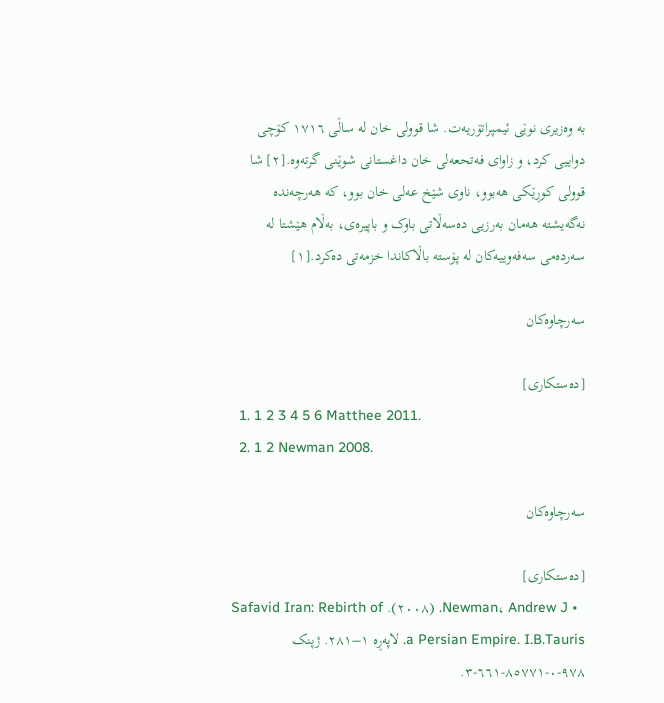بە وەزیری نوێی ئیمپراتۆریەت. شا قوولی خان لە ساڵی ١٧١٦ کۆچی دواییی کرد، و زاوای فەتحعەلی خان داغستانی شوێنی گرتەوە.[٢] شا قوولی کوڕێکی ھەبوو، ناوی شێخ عەلی خان بوو، کە ھەرچەندە نەگەیشتە ھەمان بەرزیی دەسەڵاتی باوک و باپیرەی، بەڵام ھێشتا لە سەردەمی سەفەوییەکان لە پۆستە باڵاکاندا خزمەتی دەکرد.[١]

سەرچاوەکان

[دەستکاری]
  1. 1 2 3 4 5 6 Matthee 2011.
  2. 1 2 Newman 2008.

سەرچاوەکان

[دەستکاری]
  • Newman، Andrew J. (٢٠٠٨). Safavid Iran: Rebirth of a Persian Empire. I.B.Tauris. لاپەڕە ١–٢٨١. ژپنک ٩٧٨-٠-٨٥٧٧١-٦٦١-٣.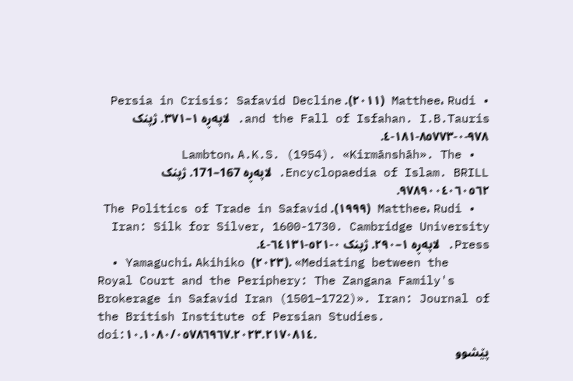• Matthee، Rudi (٢٠١١). Persia in Crisis: Safavid Decline and the Fall of Isfahan. I.B.Tauris. لاپەڕە ١–٣٧١. ژپنک ٩٧٨-٠-٨٥٧٧٣-١٨١-٤.
  • Lambton، A.K.S. (1954). «Kirmānshāh». The Encyclopaedia of Islam. BRILL. لاپەڕە 167–171. ژپنک ٩٧٨٩٠٠٤٠٦٠٥٦٢.
  • Matthee، Rudi (١٩٩٩). The Politics of Trade in Safavid Iran: Silk for Silver, 1600-1730. Cambridge University Press. لاپەڕە ١–٢٩٠. ژپنک ٠-٥٢١-٦٤١٣١-٤.
  • Yamaguchi، Akihiko (٢٠٢٣). «Mediating between the Royal Court and the Periphery: The Zangana Family's Brokerage in Safavid Iran (1501–1722)». Iran: Journal of the British Institute of Persian Studies. doi:١٠.١٠٨٠/٠٥٧٨٦٩٦٧.٢٠٢٣.٢١٧٠٨١٤.
پێشوو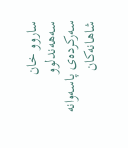ساروو خان سەھەندلوو
سەرکردەی پاسەوانە شاھانەکان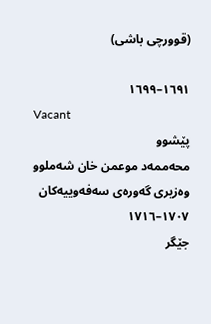(قوورچی باشی)

١٦٩١–١٦٩٩
Vacant
پێشوو
محەممەد موعمن خان شەملوو
وەزیری گەورەی سەفەوییەکان
١٧٠٧–١٧١٦
جێگر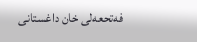فەتحعەلی خان داغستانی